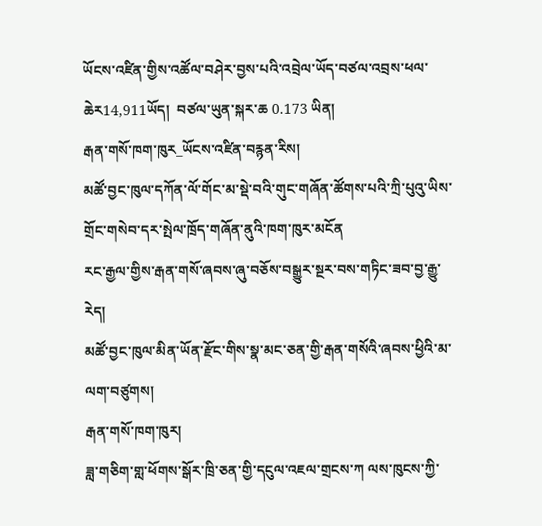ཡོངས་འཛིན་གྱིས་འཚོལ་བཤེར་བྱས་པའི་འབྲེལ་ཡོད་བཙལ་འབྲས་ཕལ་ཆེར14,911ཡོད།  བཙལ་ཡུན་སྐར་ཆ 0.173 ཡིན།
རྒན་གསོ་ཁག་ཁུར_ཡོངས་འཛིན་བརྙན་རིས།
མཚོ་བྱང་ཁུལ་དཀོན་ལོ་གོང་མ་སྡེ་བའི་གུང་གཞོན་ཚོགས་པའི་ཀྲི་པུའུ་ཡིས་གྲོང་གསེབ་དར་སྤེལ་ཁྲོད་གཞོན་ནུའི་ཁག་ཁུར་མངོན
རང་རྒྱལ་གྱིས་རྒན་གསོ་ཞབས་ཞུ་བཅོས་བསྒྱུར་སྔར་བས་གཏིང་ཟབ་བྱ་རྒྱུ་རེད།
མཚོ་བྱང་ཁུལ་མིན་ཡོན་རྫོང་གིས་སྣ་མང་ཅན་གྱི་རྒན་གསོའི་ཞབས་ཕྱིའི་མ་ལག་བཙུགས།
རྒན་གསོ་ཁག་ཁུར།
ཟླ་གཅིག་གླ་ཕོགས་སྒོར་ཁྲི་ཅན་གྱི་དངུལ་འཇལ་གྲངས་ཀ ལས་ཁུངས་ཀྱི་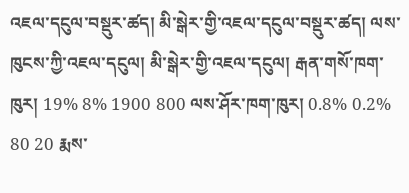འཇལ་དངུལ་བསྡུར་ཚད། མི་སྒེར་གྱི་འཇལ་དངུལ་བསྡུར་ཚད། ལས་ཁུངས་ཀྱི་འཇལ་དངུལ། མི་སྒེར་གྱི་འཇལ་དངུལ། རྒན་གསོ་ཁག་ཁུར། 19% 8% 1900 800 ལས་ཤོར་ཁག་ཁུར། 0.8% 0.2% 80 20 རྨས་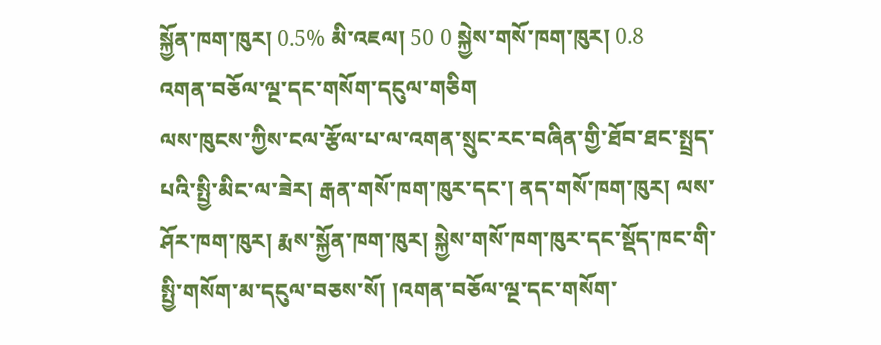སྐྱོན་ཁག་ཁུར། 0.5% མི་འཇལ། 50 0 སྐྱེས་གསོ་ཁག་ཁུར། 0.8
འགན་བཅོལ་ལྔ་དང་གསོག་དངུལ་གཅིག
ལས་ཁུངས་ཀྱིས་ངལ་རྩོལ་པ་ལ་འགན་སྲུང་རང་བཞིན་གྱི་ཐོབ་ཐང་སྤྲད་པའི་སྤྱི་མིང་ལ་ཟེར། རྒན་གསོ་ཁག་ཁུར་དང་། ནད་གསོ་ཁག་ཁུར། ལས་ཤོར་ཁག་ཁུར། རྨས་སྐྱོན་ཁག་ཁུར། སྐྱེས་གསོ་ཁག་ཁུར་དང་སྡོད་ཁང་གི་སྤྱི་གསོག་མ་དངུལ་བཅས་སོ། །འགན་བཅོལ་ལྔ་དང་གསོག་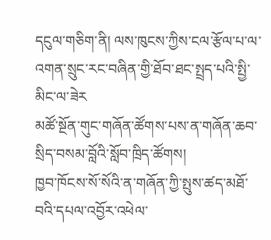དངུལ་གཅིག་ནི། ལས་ཁུངས་ཀྱིས་ངལ་རྩོལ་པ་ལ་འགན་སྲུང་རང་བཞིན་གྱི་ཐོབ་ཐང་སྤྲད་པའི་སྤྱི་མིང་ལ་ཟེར
མཚོ་སྔོན་གུང་གཞོན་ཚོགས་པས་ན་གཞོན་ཆབ་སྲིད་བསམ་བློའི་སློབ་ཁྲིད་ཚོགས།
ཁྱབ་ཁོངས་སོ་སོའི་ན་གཞོན་ཀྱི་སྤུས་ཚད་མཐོ་བའི་དཔལ་འབྱོར་འཕེལ་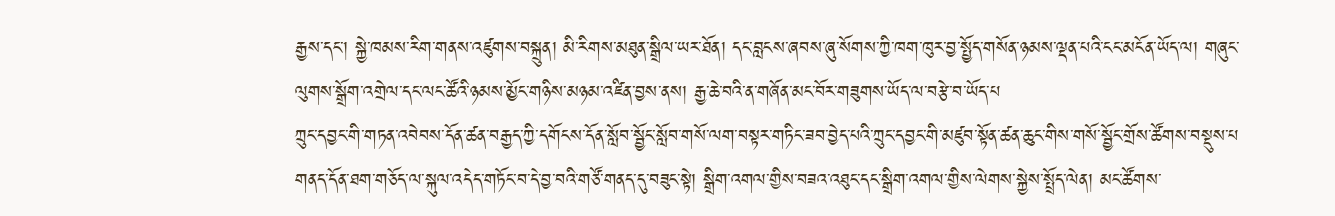རྒྱས་དང་། སྐྱེ་ཁམས་རིག་གནས་འཛུགས་བསྐྲུན། མི་རིགས་མཐུན་སྒྲིལ་ཡར་ཐོན། དང་བླངས་ཞབས་ཞུ་སོགས་ཀྱི་ཁག་ཁུར་བྱ་སྤྱོད་གསོན་ཉམས་ལྡན་པའི་ངང་མངོན་ཡོད་ལ། གཞུང་ལུགས་སྒྲོག་འགྲེལ་དང་ལང་ཚོའི་ཉམས་མྱོང་གཉིས་མཉམ་འཛིན་བྱས་ནས། རྒྱ་ཆེ་བའི་ན་གཞོན་མང་བོར་གཟུགས་ཡོད་ལ་བརྩེ་བ་ཡོད་པ
ཀྲུང་དབྱང་གི་གཏན་འབེབས་དོན་ཚན་བརྒྱད་ཀྱི་དགོངས་དོན་སློབ་སྦྱོང་སློབ་གསོ་ལག་བསྟར་གཏིང་ཟབ་བྱེད་པའི་ཀྲུང་དབྱང་གི་མཛུབ་སྟོན་ཚན་ཆུང་གིས་གསོ་སྦྱོང་གྲོས་ཚོགས་བསྡུས་པ
གནད་དོན་ཐག་གཅོད་ལ་སྐུལ་འདེད་གཏོང་བ་དེ་བྱ་བའི་གཙོ་གནད་དུ་བཟུང་སྟེ། སྒྲིག་འགལ་གྱིས་བཟའ་འཐུང་དང་སྒྲིག་འགལ་གྱིས་ལེགས་སྐྱེས་སྤྲོད་ལེན། མང་ཚོགས་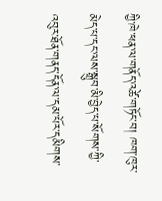ཀྱི་ཁེ་ཕན་ལ་གནོད་འཚེ་གཏོང་བ། ཁག་ཁུར་མེད་པ་དང་ལས་སྒྲུབ་མི་བྱེད་པ་སོགས་ཀྱི་འབུར་ཐོན་གནད་དོན་ལ་དམ་པོར་དམིགས་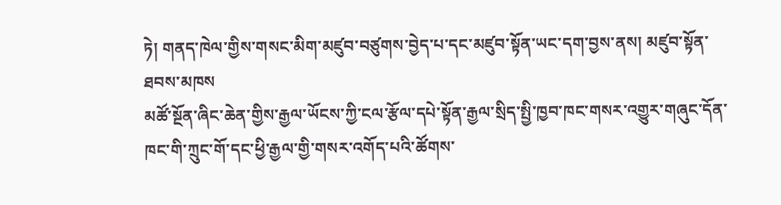ཏེ། གནད་ཁེལ་གྱིས་གསང་མིག་མཛུབ་བཙུགས་བྱེད་པ་དང་མཛུབ་སྟོན་ཡང་དག་བྱས་ནས། མཛུབ་སྟོན་ཐབས་མཁས
མཚོ་སྔོན་ཞིང་ཆེན་གྱིས་རྒྱལ་ཡོངས་ཀྱི་ངལ་རྩོལ་དཔེ་སྟོན་རྒྱལ་སྲིད་སྤྱི་ཁྱབ་ཁང་གསར་འགྱུར་གཞུང་དོན་ཁང་གི་ཀྲུང་གོ་དང་ཕྱི་རྒྱལ་གྱི་གསར་འགོད་པའི་ཚོགས་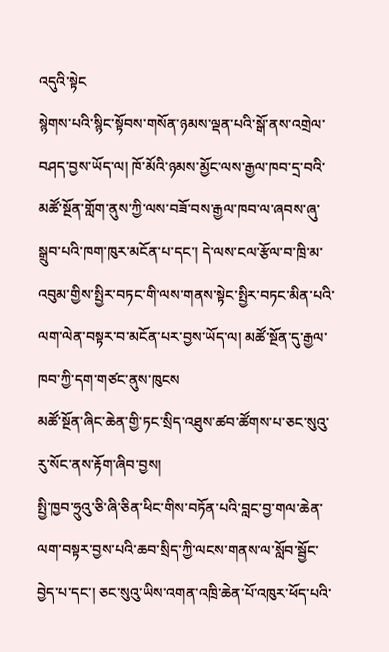འདུའི་སྟེང
སྙེགས་པའི་སྙིང་སྟོབས་གསོན་ཉམས་ལྡན་པའི་སྒོ་ནས་འགྲེལ་བཤད་བྱས་ཡོད་ལ། ཁོ་མོའི་ཉམས་མྱོང་ལས་རྒྱལ་ཁབ་དྲ་བའི་མཚོ་སྔོན་གློག་ནུས་ཀྱི་ལས་བཟོ་བས་རྒྱལ་ཁབ་ལ་ཞབས་ཞུ་སྒྲུབ་པའི་ཁག་ཁུར་མངོན་པ་དང་། དེ་ལས་ངལ་རྩོལ་བ་ཁྲི་མ་འབུམ་གྱིས་སྤྱིར་བཏང་གི་ལས་གནས་སྟེང་སྤྱིར་བཏང་མིན་པའི་ལག་ལེན་བསྟར་བ་མངོན་པར་བྱས་ཡོད་ལ། མཚོ་སྔོན་དུ་རྒྱལ་ཁབ་ཀྱི་དག་གཙང་ནུས་ཁུངས
མཚོ་སྔོན་ཞིང་ཆེན་གྱི་ཏང་སྲིད་འཐུས་ཚབ་ཚོགས་པ་ཅང་སུའུ་རུ་སོང་ནས་རྟོག་ཞིབ་བྱས།
སྤྱི་ཁྱབ་ཧྲུའུ་ཅི་ཞི་ཅིན་ཕིང་གིས་བཏོན་པའི་བླང་བྱ་གལ་ཆེན་ལག་བསྟར་བྱས་པའི་ཆབ་སྲིད་ཀྱི་ལངས་གནས་ལ་སློབ་སྦྱོང་བྱེད་པ་དང་། ཅང་སུའུ་ཡིས་འགན་འཁྲི་ཆེན་པོ་འཁུར་ཕོད་པའི་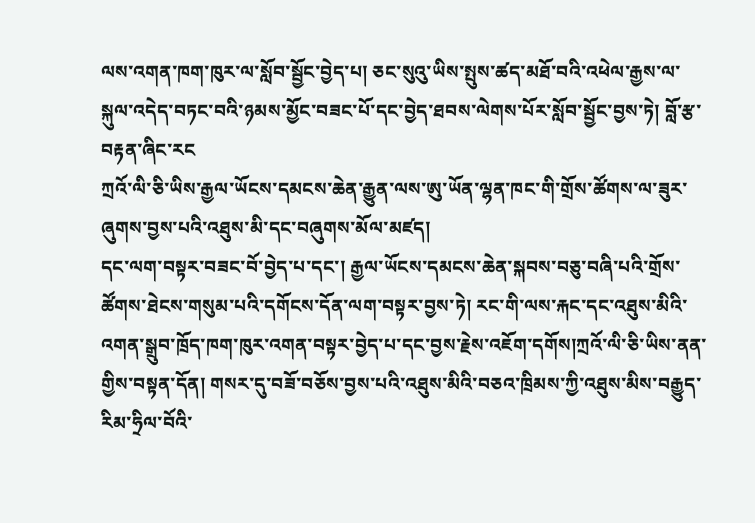ལས་འགན་ཁག་ཁུར་ལ་སློབ་སྦྱོང་བྱེད་པ། ཅང་སུའུ་ཡིས་སྤུས་ཚད་མཐོ་བའི་འཕེལ་རྒྱས་ལ་སྐུལ་འདེད་བཏང་བའི་ཉམས་མྱོང་བཟང་པོ་དང་བྱེད་ཐབས་ལེགས་པོར་སློབ་སྦྱོང་བྱས་ཏེ། བློ་རྩ་བརྟན་ཞིང་རང
ཀྲའོ་ལི་ཅི་ཡིས་རྒྱལ་ཡོངས་དམངས་ཆེན་རྒྱུན་ལས་ཨུ་ཡོན་ལྷན་ཁང་གི་གྲོས་ཚོགས་ལ་ཟུར་ཞུགས་བྱས་པའི་འཐུས་མི་དང་བཞུགས་མོལ་མཛད།
དང་ལག་བསྟར་བཟང་བོ་བྱེད་པ་དང་། རྒྱལ་ཡོངས་དམངས་ཆེན་སྐབས་བཅུ་བཞི་པའི་གྲོས་ཚོགས་ཐེངས་གསུམ་པའི་དགོངས་དོན་ལག་བསྟར་བྱས་ཏེ། རང་གི་ལས་རྐང་དང་འཐུས་མིའི་འགན་སྒྲུབ་ཁྲོད་ཁག་ཁུར་འགན་བསྟར་བྱེད་པ་དང་བྱས་རྗེས་འཇོག་དགོས།ཀྲའོ་ལི་ཅི་ཡིས་ནན་གྱིས་བསྟན་དོན། གསར་དུ་བཟོ་བཅོས་བྱས་པའི་འཐུས་མིའི་བཅའ་ཁྲིམས་ཀྱི་འཐུས་མིས་བརྒྱུད་རིམ་ཧྲིལ་བོའི་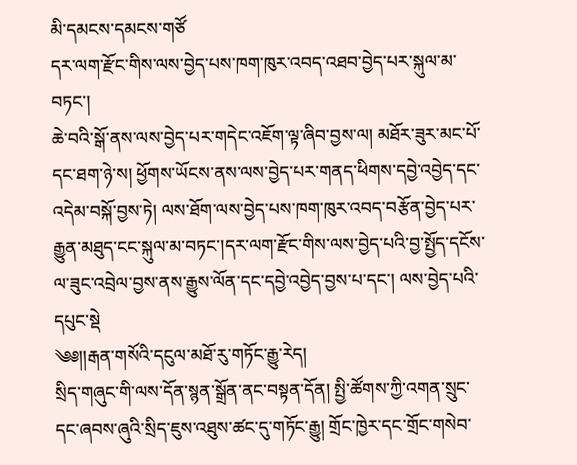མི་དམངས་དམངས་གཙོ
དར་ལག་རྫོང་གིས་ལས་བྱེད་པས་ཁག་ཁུར་འབད་འཐབ་བྱེད་པར་སྐུལ་མ་བཏང་།
ཆེ་བའི་སྒོ་ནས་ལས་བྱེད་པར་གདེང་འཇོག་ལྟ་ཞིབ་བྱས་ལ། མཐོར་ཟུར་མང་པོ་དང་ཐག་ཉེ་ས། ཕྱོགས་ཡོངས་ནས་ལས་བྱེད་པར་གནད་ཕིགས་དབྱེ་འབྱེད་དང་འདེམ་བསྐོ་བྱས་ཏེ། ལས་ཐོག་ལས་བྱེད་པས་ཁག་ཁུར་འབད་བརྩོན་བྱེད་པར་རྒྱུན་མཐུད་ངང་སྐུལ་མ་བཏང་།དར་ལག་རྫོང་གིས་ལས་བྱེད་པའི་བྱ་སྤྱོད་དངོས་ལ་ཟུང་འབྲེལ་བྱས་ནས་རྒྱུས་ལོན་དང་དབྱེ་འབྱེད་བྱས་པ་དང་། ལས་བྱེད་པའི་དཔུང་སྡེ
༄༅།།རྒན་གསོའི་དངུལ་མཐོ་རུ་གཏོང་རྒྱུ་རེད།
སྲིད་གཞུང་གི་ལས་དོན་སྙན་སྒྲོན་ནང་བསྟན་དོན། སྤྱི་ཚོགས་ཀྱི་འགན་སྲུང་དང་ཞབས་ཞུའི་སྲིད་ཇུས་འཐུས་ཚང་དུ་གཏོང་རྒྱུ། གྲོང་ཁྱེར་དང་གྲོང་གསེབ་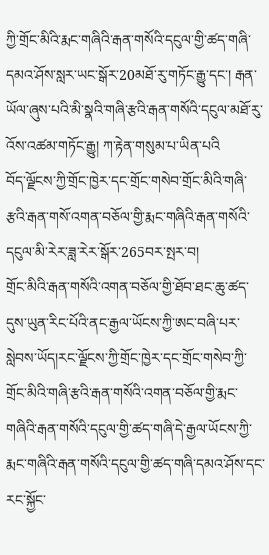ཀྱི་གྲོང་མིའི་རྨང་གཞིའི་རྒན་གསོའི་དངུལ་གྱི་ཚད་གཞི་དམའ་ཤོས་སླར་ཡང་སྒོར་20མཐོ་རུ་གཏོང་རྒྱུ་དང་། རྒན་ཡོལ་ཞུས་པའི་མི་སྣའི་གཞི་རྩའི་རྒན་གསོའི་དངུལ་མཐོ་རུ་འོས་འཚམ་གཏོང་རྒྱུ། ཀ་རྟེན་གསུམ་པ་ཡིན་པའི
བོད་ལྗོངས་ཀྱི་གྲོང་ཁྱེར་དང་གྲོང་གསེབ་གྲོང་མིའི་གཞི་རྩའི་རྒན་གསོ་འགན་བཅོལ་གྱི་རྨང་གཞིའི་རྒན་གསོའི་དངུལ་མི་རེར་ཟླ་རེར་སྒོར་265བར་སྤར་བ།
གྲོང་མིའི་རྒན་གསོའི་འགན་བཅོལ་གྱི་ཐོབ་ཐང་ཆུ་ཚད་དུས་ཡུན་རིང་པོའི་ནང་རྒྱལ་ཡོངས་ཀྱི་ཨང་བཞི་པར་སླེབས་ཡོད།རང་ལྗོངས་ཀྱི་གྲོང་ཁྱེར་དང་གྲོང་གསེབ་ཀྱི་གྲོང་མིའི་གཞི་རྩའི་རྒན་གསོའི་འགན་བཅོལ་གྱི་རྨང་གཞིའི་རྒན་གསོའི་དངུལ་གྱི་ཚད་གཞི་དེ་རྒྱལ་ཡོངས་ཀྱི་རྨང་གཞིའི་རྒན་གསོའི་དངུལ་གྱི་ཚད་གཞི་དམའ་ཤོས་དང་རང་སྐྱོང་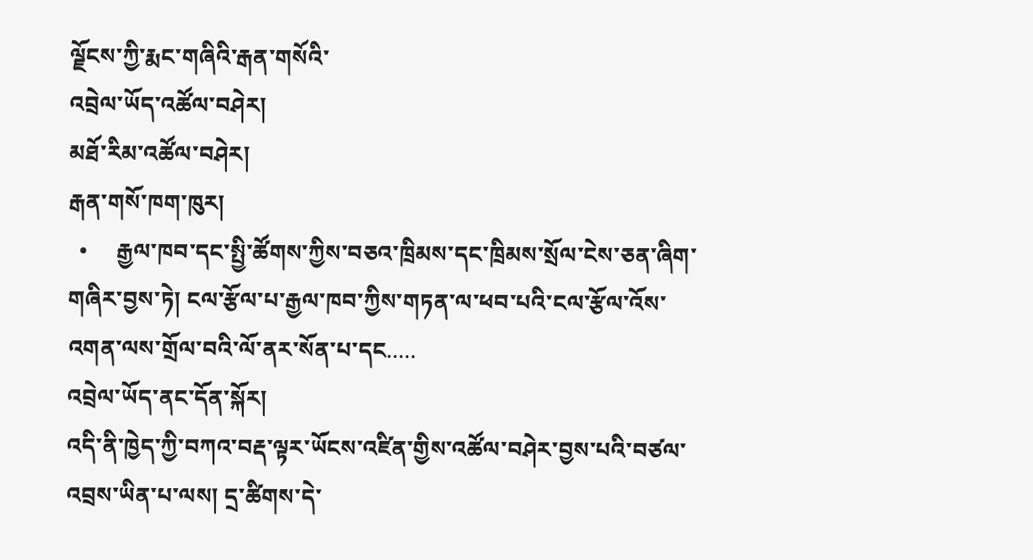ལྗོངས་ཀྱི་རྨང་གཞིའི་རྒན་གསོའི་
འབྲེལ་ཡོད་འཚོལ་བཤེར།
མཐོ་རིམ་འཚོལ་བཤེར།
རྒན་གསོ་ཁག་ཁུར།
  •     རྒྱལ་ཁབ་དང་སྤྱི་ཚོགས་ཀྱིས་བཅའ་ཁྲིམས་དང་ཁྲིམས་སྲོལ་ངེས་ཅན་ཞིག་གཞིར་བྱས་ཏེ། ངལ་རྩོལ་པ་རྒྱལ་ཁབ་ཀྱིས་གཏན་ལ་ཕབ་པའི་ངལ་རྩོལ་འོས་འགན་ལས་གྲོལ་བའི་ལོ་ནར་སོན་པ་དང.....
འབྲེལ་ཡོད་ནང་དོན་སྐོར།
འདི་ནི་ཁྱེད་ཀྱི་བཀའ་བརྡ་ལྟར་ཡོངས་འཛིན་གྱིས་འཚོལ་བཤེར་བྱས་པའི་བཙལ་འབྲས་ཡིན་པ་ལས། དྲ་ཚིགས་དེ་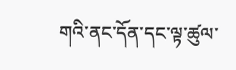གའི་ནང་དོན་དང་ལྟ་ཚུལ་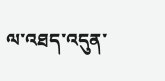ལ་འཐད་འདུན་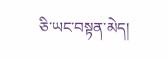ཅི་ཡང་བསྟན་མེད།